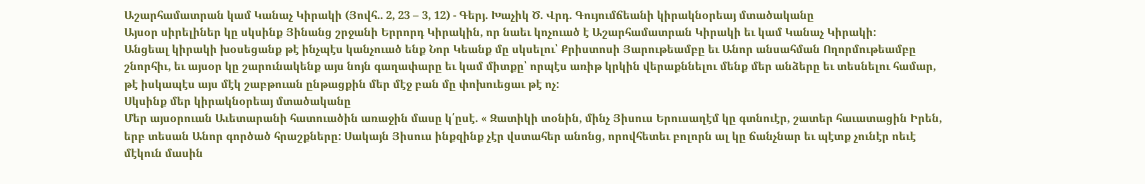Աշարհամատրան կամ Կանաչ Կիրակի (Յովհ.. 2, 23 – 3, 12) - Գերյ. Խաչիկ Ծ. Վրդ. Գույումճեանի կիրակնօրեայ մտածականը
Այսօր սիրելիներ կը սկսինք Յինանց շրջանի Երրորդ Կիրակին, որ նաեւ կոչուած է Աշարհամատրան Կիրակի եւ կամ Կանաչ Կիրակի:
Անցեալ կիրակի խօսեցանք թէ ինչպէս կանչուած ենք Նոր Կեանք մը սկսելու՝ Քրիստոսի Յարութեամբը եւ Անոր անսահման Ողորմութեամբը շնորհիւ, եւ այսօր կը շարունակենք այս նոյն գաղափարը եւ կամ միտքը՝ որպէս առիթ կրկին վերաքննելու մենք մեր անձերը եւ տեսնելու համար, թէ իսկապէս այս մէկ շաբթուան ընթացքին մեր մէջ բան մը փոխուեցաւ թէ ոչ:
Սկսինք մեր կիրակնօրեայ մտածականը
Մեր այսօրուան Աւետարանի հատուածին առաջին մասը կ՛ըսէ. « Զատիկի տօնին, մինչ Յիսուս Երուսաղէմ կը գտնուէր, շատեր հաւատացին Իրեն, երբ տեսան Անոր գործած հրաշքները: Սակայն Յիսուս ինքզինք չէր վստահեր անոնց, որովհետեւ բոլորն ալ կը ճանչնար եւ պէտք չունէր ոեւէ մէկուն մասին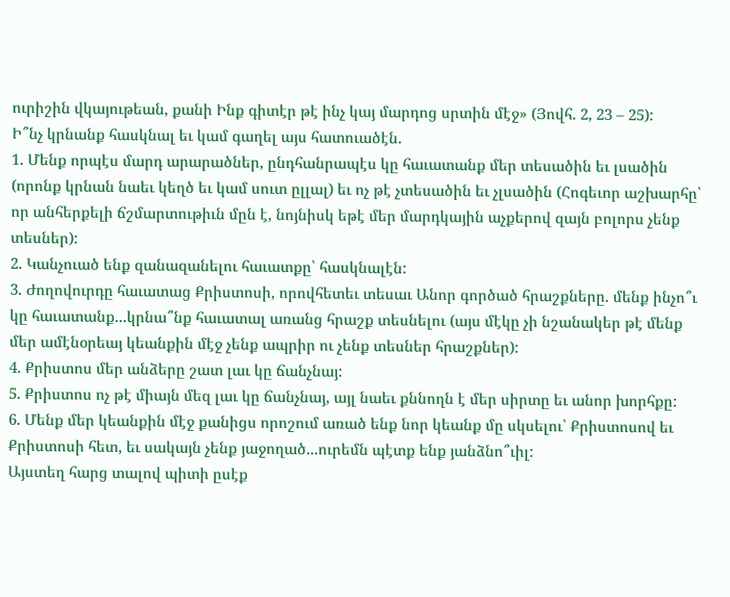ուրիշին վկայութեան, քանի Ինք գիտէր թէ ինչ կայ մարդոց սրտին մէջ» (Յովհ. 2, 23 – 25):
Ի՞նչ կրնանք հասկնալ եւ կամ գաղել այս հատուածէն.
1. Մենք որպէս մարդ արարածներ, ընդհանրապէս կը հաւատանք մեր տեսածին եւ լսածին (որոնք կրնան նաեւ կեղծ եւ կամ սուտ ըլլալ) եւ ոչ թէ չտեսածին եւ չլսածին (Հոգեւոր աշխարհը՝ որ անհերքելի ճշմարտութիւն մըն է, նոյնիսկ եթէ մեր մարդկային աչքերով զայն բոլորս չենք տեսներ):
2. Կանչուած ենք զանազանելու հաւատքը՝ հասկնալէն:
3. Ժողովուրդը հաւատաց Քրիստոսի, որովհետեւ տեսաւ Անոր գործած հրաշքները. մենք ինչո՞ւ կը հաւատանք...կրնա՞նք հաւատալ առանց հրաշք տեսնելու (այս մէկը չի նշանակեր թէ մենք մեր ամէնօրեայ կեանքին մէջ չենք ապրիր ու չենք տեսներ հրաշքներ):
4. Քրիստոս մեր անձերը շատ լաւ կը ճանչնայ:
5. Քրիստոս ոչ թէ միայն մեզ լաւ կը ճանչնայ, այլ նաեւ քննողն է մեր սիրտը եւ անոր խորհքը:
6. Մենք մեր կեանքին մէջ քանիցս որոշում առած ենք նոր կեանք մը սկսելու՝ Քրիստոսով եւ Քրիստոսի հետ, եւ սակայն չենք յաջողած...ուրեմն պէտք ենք յանձնո՞ւիլ:
Այստեղ հարց տալով պիտի ըսէք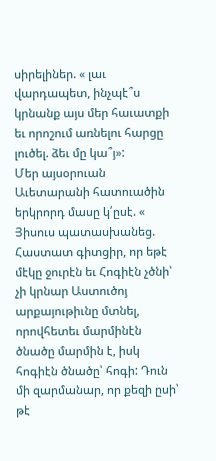սիրելիներ. « լաւ վարդապետ, ինչպէ՞ս կրնանք այս մեր հաւատքի եւ որոշում առնելու հարցը լուծել. ձեւ մը կա՞յ»:
Մեր այսօրուան Աւետարանի հատուածին երկրորդ մասը կ՛ըսէ. « Յիսուս պատասխանեց. Հաստատ գիտցիր, որ եթէ մէկը ջուրէն եւ Հոգիէն չծնի՝ չի կրնար Աստուծոյ արքայութիւնը մտնել, որովհետեւ մարմինէն ծնածը մարմին է, իսկ հոգիէն ծնածը՝ հոգի: Դուն մի զարմանար, որ քեզի ըսի՝ թէ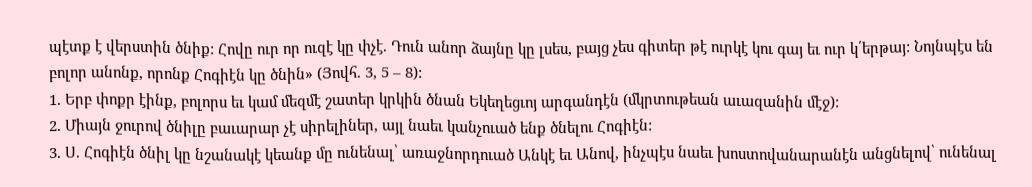պէտք է վերստին ծնիք: Հովը ուր որ ուզէ կը փչէ. Դուն անոր ձայնը կը լսես, բայց չես գիտեր թէ ուրկէ կու գայ եւ ուր կ՛երթայ: Նոյնպէս են բոլոր անոնք, որոնք Հոգիէն կը ծնին» (Յովհ. 3, 5 – 8):
1. Երբ փոքր էինք, բոլորս եւ կամ մեզմէ շատեր կրկին ծնան Եկեղեցւոյ արգանդէն (մկրտութեան աւազանին մէջ):
2. Միայն ջուրով ծնիլը բաւարար չէ սիրելիներ, այլ նաեւ կանչուած ենք ծնելու Հոգիէն:
3. Ս. Հոգիէն ծնիլ կը նշանակէ կեանք մը ունենալ՝ առաջնորդուած Անկէ եւ Անով, ինչպէս նաեւ խոստովանարանէն անցնելով՝ ունենալ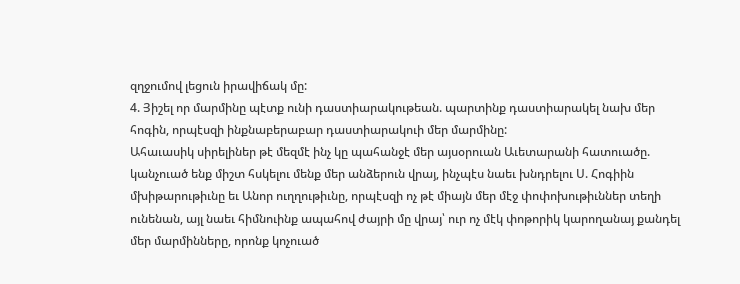զղջումով լեցուն իրավիճակ մը:
4. Յիշել որ մարմինը պէտք ունի դաստիարակութեան. պարտինք դաստիարակել նախ մեր հոգին, որպէսզի ինքնաբերաբար դաստիարակուի մեր մարմինը:
Ահաւասիկ սիրելիներ թէ մեզմէ ինչ կը պահանջէ մեր այսօրուան Աւետարանի հատուածը. կանչուած ենք միշտ հսկելու մենք մեր անձերուն վրայ, ինչպէս նաեւ խնդրելու Ս. Հոգիին մխիթարութիւնը եւ Անոր ուղղութիւնը, որպէսզի ոչ թէ միայն մեր մէջ փոփոխութիւններ տեղի ունենան, այլ նաեւ հիմնուինք ապահով ժայրի մը վրայ՝ ուր ոչ մէկ փոթորիկ կարողանայ քանդել մեր մարմինները, որոնք կոչուած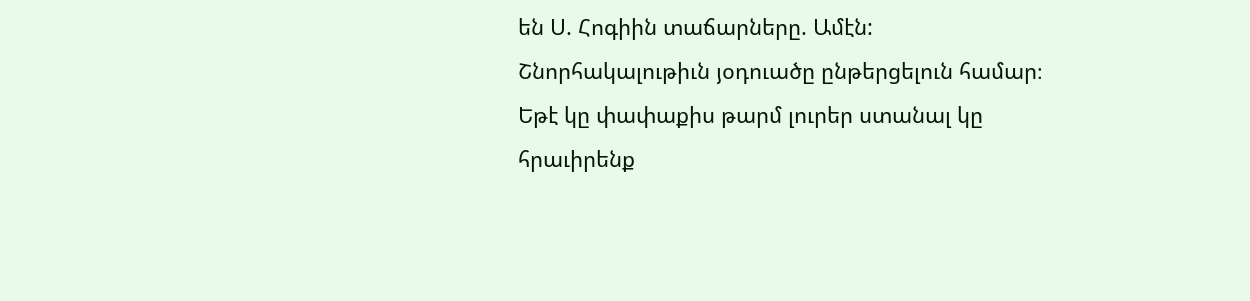են Ս. Հոգիին տաճարները. Ամէն:
Շնորհակալութիւն յօդուածը ընթերցելուն համար։ Եթէ կը փափաքիս թարմ լուրեր ստանալ կը հրաւիրենք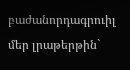բաժանորդագրուիլ մեր լրաթերթին`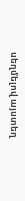սեղմելով այստեղ